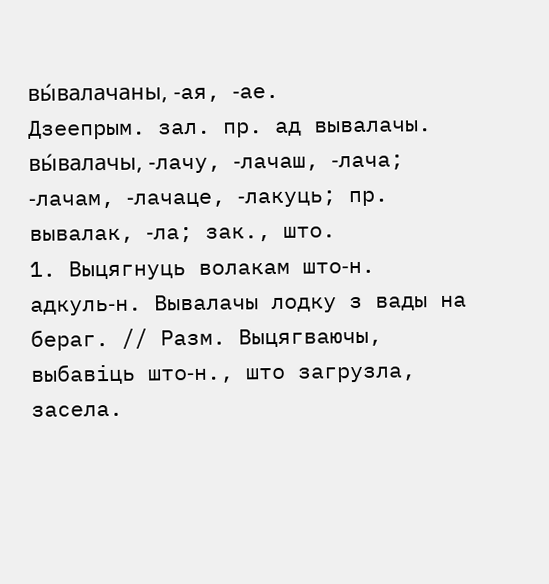вы́валачаны, ‑ая, ‑ае.
Дзеепрым. зал. пр. ад вывалачы.
вы́валачы, ‑лачу, ‑лачаш, ‑лача; ‑лачам, ‑лачаце, ‑лакуць; пр. вывалак, ‑ла; зак., што.
1. Выцягнуць волакам што‑н. адкуль‑н. Вывалачы лодку з вады на бераг. // Разм. Выцягваючы, выбавіць што‑н., што загрузла, засела.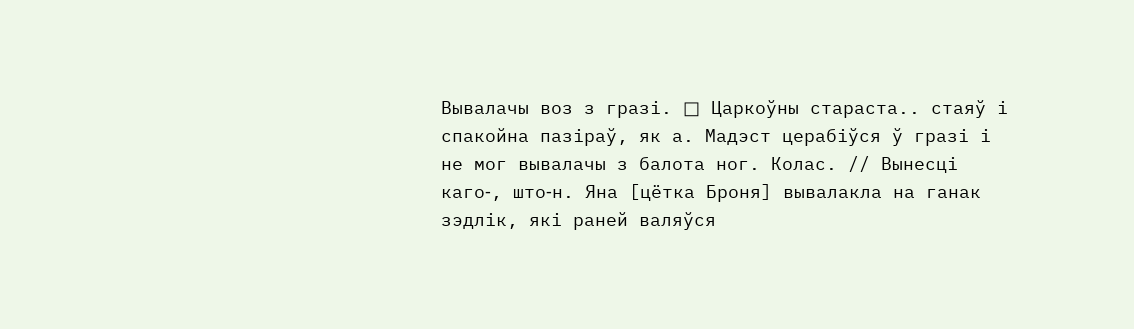Вывалачы воз з гразі. □ Царкоўны стараста.. стаяў і спакойна пазіраў, як а. Мадэст церабіўся ў гразі і не мог вывалачы з балота ног. Колас. // Вынесці каго‑, што‑н. Яна [цётка Броня] вывалакла на ганак зэдлік, які раней валяўся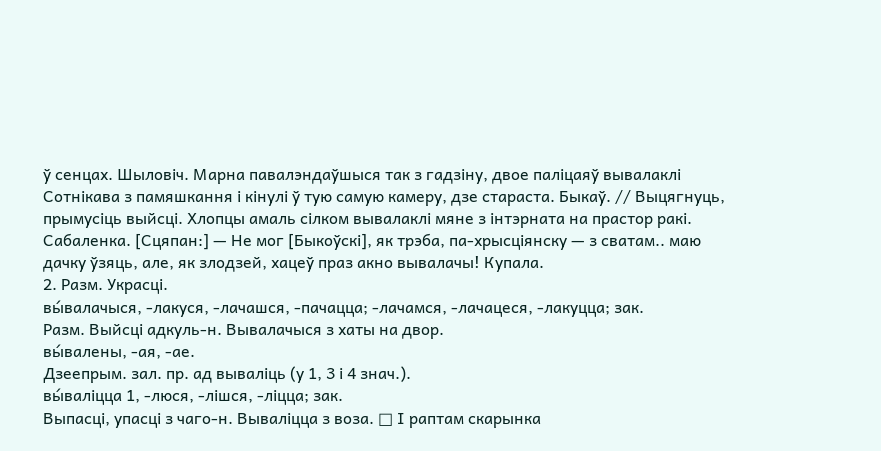ў сенцах. Шыловіч. Марна павалэндаўшыся так з гадзіну, двое паліцаяў вывалаклі Сотнікава з памяшкання і кінулі ў тую самую камеру, дзе стараста. Быкаў. // Выцягнуць, прымусіць выйсці. Хлопцы амаль сілком вывалаклі мяне з інтэрната на прастор ракі. Сабаленка. [Сцяпан:] — Не мог [Быкоўскі], як трэба, па-хрысціянску — з сватам.. маю дачку ўзяць, але, як злодзей, хацеў праз акно вывалачы! Купала.
2. Разм. Украсці.
вы́валачыся, ‑лакуся, ‑лачашся, ‑пачацца; ‑лачамся, ‑лачацеся, ‑лакуцца; зак.
Разм. Выйсці адкуль‑н. Вывалачыся з хаты на двор.
вы́валены, ‑ая, ‑ае.
Дзеепрым. зал. пр. ад вываліць (у 1, 3 і 4 знач.).
вы́валіцца 1, ‑люся, ‑лішся, ‑ліцца; зак.
Выпасці, упасці з чаго‑н. Вываліцца з воза. □ І раптам скарынка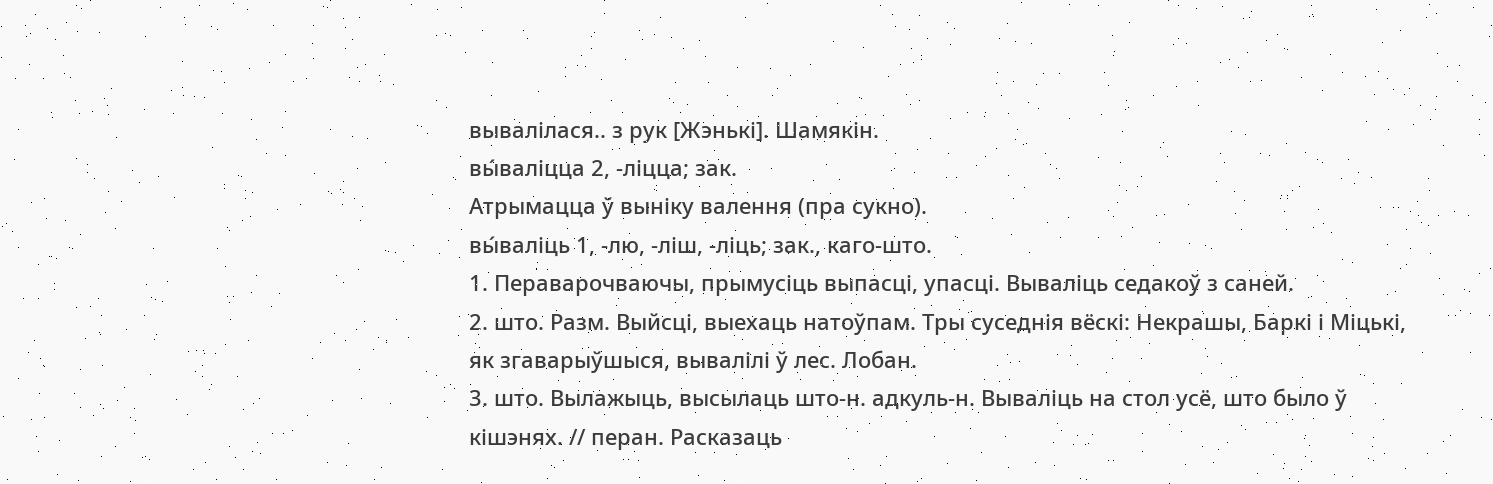вывалілася.. з рук [Жэнькі]. Шамякін.
вы́валіцца 2, ‑ліцца; зак.
Атрымацца ў выніку валення (пра сукно).
вы́валіць 1, ‑лю, ‑ліш, ‑ліць; зак., каго-што.
1. Пераварочваючы, прымусіць выпасці, упасці. Вываліць седакоў з саней.
2. што. Разм. Выйсці, выехаць натоўпам. Тры суседнія вёскі: Некрашы, Баркі і Міцькі, як згаварыўшыся, вывалілі ў лес. Лобан.
3. што. Вылажыць, высылаць што‑н. адкуль‑н. Вываліць на стол усё, што было ў кішэнях. // перан. Расказаць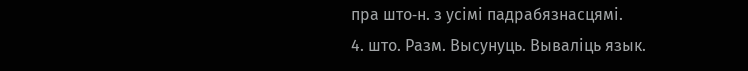пра што‑н. з усімі падрабязнасцямі.
4. што. Разм. Высунуць. Вываліць язык.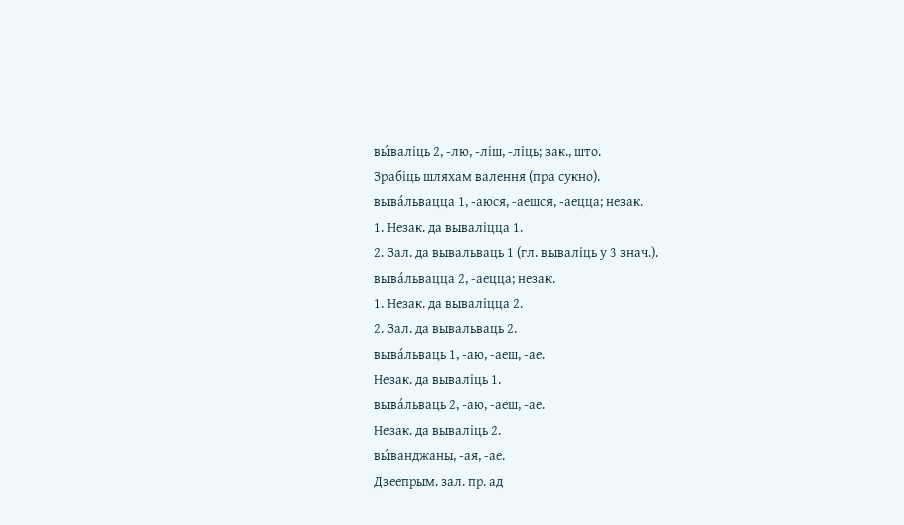вы́валіць 2, ‑лю, ‑ліш, ‑ліць; зак., што.
Зрабіць шляхам валення (пра сукно).
выва́львацца 1, ‑аюся, ‑аешся, ‑аецца; незак.
1. Незак. да вываліцца 1.
2. Зал. да вывальваць 1 (гл. вываліць у 3 знач.).
выва́львацца 2, ‑аецца; незак.
1. Незак. да вываліцца 2.
2. Зал. да вывальваць 2.
выва́льваць 1, ‑аю, ‑аеш, ‑ае.
Незак. да вываліць 1.
выва́льваць 2, ‑аю, ‑аеш, ‑ае.
Незак. да вываліць 2.
вы́ванджаны, ‑ая, ‑ае.
Дзеепрым. зал. пр. ад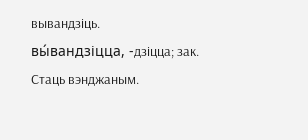вывандзіць.
вы́вандзіцца, ‑дзіцца; зак.
Стаць вэнджаным.